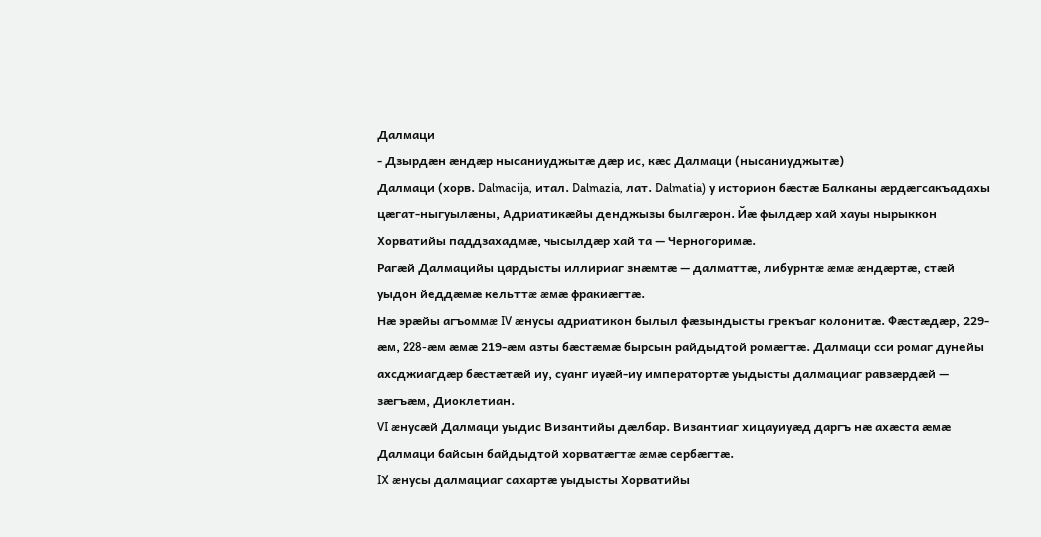Далмаци
- Дзырдæн æндæр нысаниуджытæ дæр ис, кæс Далмаци (нысаниуджытæ)
Далмаци (хорв. Dalmacija, итал. Dalmazia, лат. Dalmatia) у историон бæстæ Балканы æрдæгсакъадахы цæгат-ныгуылæны, Адриатикæйы денджызы былгæрон. Йæ фылдæр хай хауы нырыккон Хорватийы паддзахадмæ, чысылдæр хай та — Черногоримæ.
Рагæй Далмацийы цардысты иллириаг знæмтæ — далматтæ, либурнтæ æмæ æндæртæ, стæй уыдон йеддæмæ кельттæ æмæ фракиæгтæ.
Нæ эрæйы агъоммæ IV æнусы адриатикон былыл фæзындысты грекъаг колонитæ. Фæстæдæр, 229-æм, 228-æм æмæ 219-æм азты бæстæмæ бырсын райдыдтой ромæгтæ. Далмаци сси ромаг дунейы ахсджиагдæр бæстæтæй иу, суанг иуæй-иу императортæ уыдысты далмациаг равзæрдæй — зæгъæм, Диоклетиан.
VI æнусæй Далмаци уыдис Византийы дæлбар. Византиаг хицауиуæд даргъ нæ ахæста æмæ Далмаци байсын байдыдтой хорватæгтæ æмæ сербæгтæ.
IX æнусы далмациаг сахартæ уыдысты Хорватийы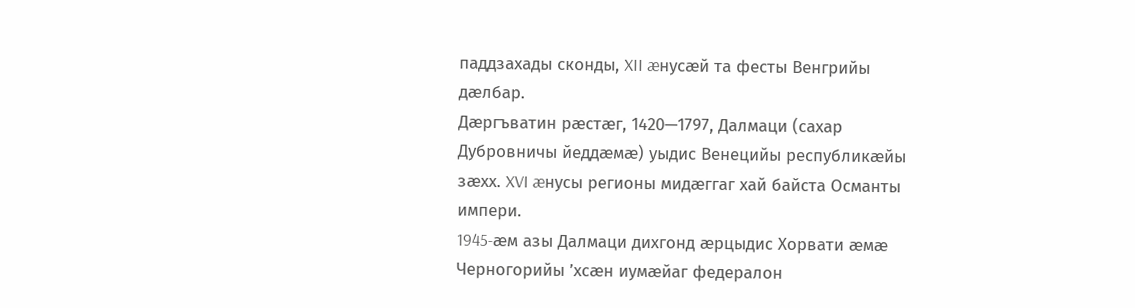паддзахады сконды, XII æнусæй та фесты Венгрийы дæлбар.
Дæргъватин рæстæг, 1420—1797, Далмаци (сахар Дубровничы йеддæмæ) уыдис Венецийы республикæйы зæхх. XVI æнусы регионы мидæггаг хай байста Османты импери.
1945-æм азы Далмаци дихгонд æрцыдис Хорвати æмæ Черногорийы ’хсæн иумæйаг федералон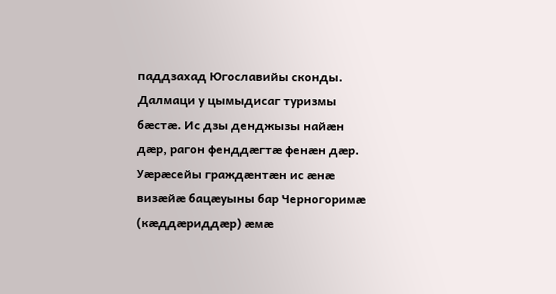паддзахад Югославийы сконды.
Далмаци у цымыдисаг туризмы бæстæ. Ис дзы денджызы найæн дæр, рагон фенддæгтæ фенæн дæр. Уæрæсейы граждæнтæн ис æнæ визæйæ бацæуыны бар Черногоримæ (кæддæриддæр) æмæ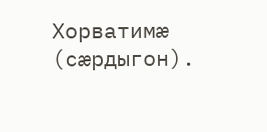Хорватимæ (сæрдыгон).